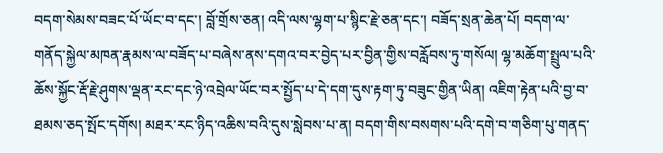བདག་སེམས་བཟང་པོ་ཡོང་བ་དང་། བློ་གྲོས་ཅན། འདི་ལས་ལྷག་པ་སྙིང་རྗེ་ཅན་དང་། བཟོད་སྲན་ཆེན་པོ། བདག་ལ་གནོད་སྐྱེལ་མཁན་རྣམས་ལ་བཟོད་པ་བཞེས་ནས་དགའ་བར་བྱེད་པར་བྱིན་གྱིས་བརློབས་ཏུ་གསོལ། ལྷ་མཆོག་སྤྲུལ་པའི་ཆོས་སྐྱོང་རྡོ་རྗེ་ཤུགས་ལྡན་རང་དང་ཉེ་འབྲེལ་ཡོང་བར་སྤྱོད་པ་དེ་དག་དུས་རྟག་ཏུ་བཟུང་གྱིན་ཡིན། འཇིག་རྟེན་པའི་བྱ་བ་ཐམས་ཅད་སྤོང་དགོས། མཐར་རང་ཉིད་འཆིས་བའི་དུས་སླེབས་པ་ན། བདག་གིས་བསགས་པའི་དགེ་བ་གཅིག་པུ་གནད་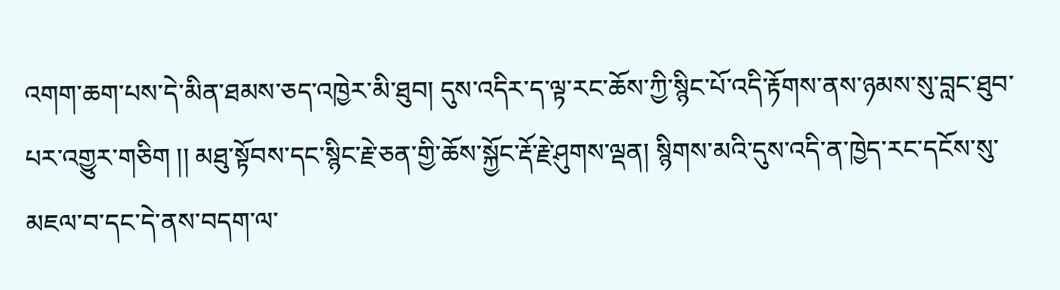འགག་ཆག་པས་དེ་མིན་ཐམས་ཅད་འཁྱེར་མི་ཐུབ། དུས་འདིར་ད་ལྟ་རང་ཆོས་ཀྱི་སྙིང་པོ་འདི་རྟོགས་ནས་ཉམས་སུ་བླང་ཐུབ་པར་འགྱུར་གཅིག །། མཐུ་སྟོབས་དང་སྙིང་རྗེ་ཅན་གྱི་ཆོས་སྐྱོང་རྡོ་རྗེ་ཤུགས་ལྡན། སྙིགས་མའི་དུས་འདི་ན་ཁྱེད་རང་དངོས་སུ་མཇལ་བ་དང་དེ་ནས་བདག་ལ་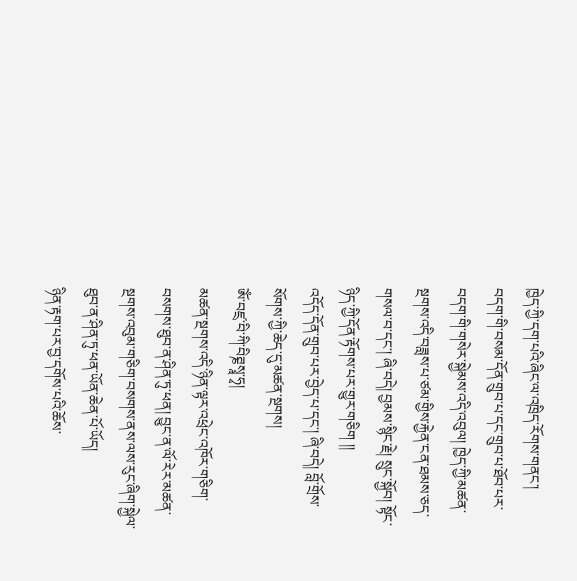ཁྱེད་ཀྱི་དག་པའི་ཞིང་ལ་འཁྲིད་རོགས་གནང་།
བདག་གི་བསམ་དོན་གྲུབ་པ་དང་གྲུབ་པ་ཐོབ་པར་བདག་གི་གསེར་སྐྱེམས་འདི་འབུལ། ཁྱེད་ཀྱི་མཚན་སྔགས་འདི་བཟླས་པ་ཙམ་གྱིས་རྐྱེན་ངན་ཐམས་ཅད་གསལ་བ་དང་། ཞི་བདེ། བྱམས་སྙིང་རྗེ། སྲུང་སྐྱོབ། སྟོང་ཉིད་ཀྱི་དོན་རྟོགས་པར་གྱུར་གཅིག །།
འདོད་དོན་གྲུབ་པར་བྱེད་པ་དང་། ཞི་བདེ། བློ་གྲོས་སོགས་ཀྱི་ཆེད་དུ་མཚན་སྔགས།
ཨོཾ་བཛྲ་བི་ཀི་བིཊྞསྭཱ་ཧྭ།
མཚན་སྔགས་འདི་ཉིན་ལྟར་འཕྲེང་འཁོར་གཅིག་བསགས་ཐུབ་ན་ཤིན་ཏུ་ཕན། བྱུང་ན་ལོ་རེར་མཚན་སྔགས་འབུམ་གཅིག་བསགས་ནས་ལས་རུང་ཞིག་སྐྱེལ་ཐུབ་ན་ཤིན་ཏུ་ཕན་ཡོན་ཆེན་པོ་ཡོད།
ཉིན་རྟག་པར་བྱ་དགོས་པའི་ཆོས་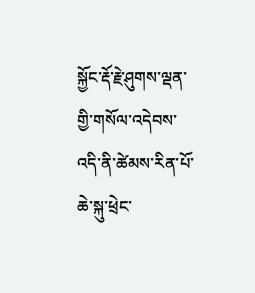སྐྱོང་རྡོ་རྗེ་ཤུགས་ལྡན་གྱི་གསོལ་འདེབས་འདི་ནི་ཚེམས་རིན་པོ་ཆེ་སྐུ་ཕྲེང་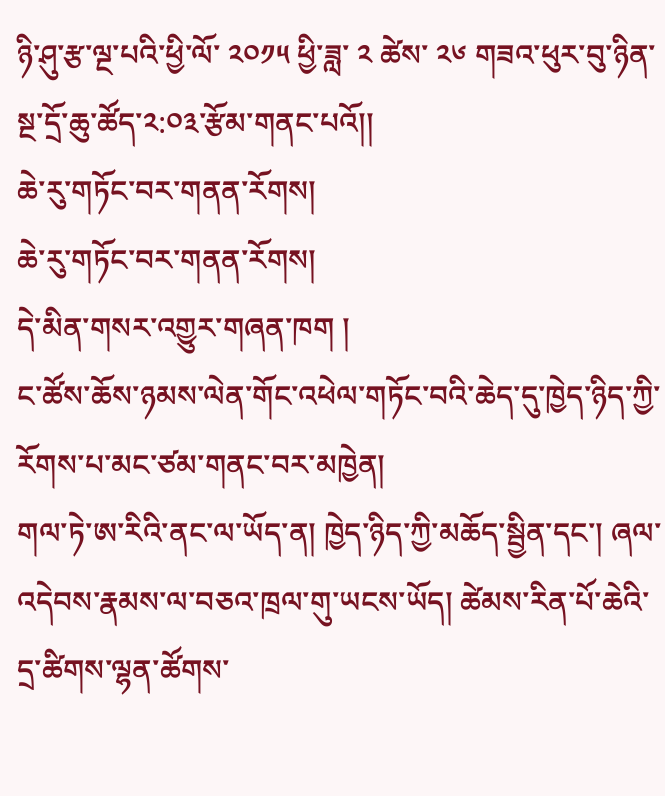ཉི་ཤུ་རྩ་ལྔ་པའི་ཕྱི་ལོ་ ༢༠༡༥ ཕྱི་ཟླ་ ༢ ཚེས་ ༢༦ གཟའ་ཕུར་བུ་ཉིན་སྔ་དྲོ་ཆུ་ཚོད་༢:༠༣་རྩོམ་གནང་པའོ།།
ཆེ་རུ་གཏོང་བར་གནན་རོགས།
ཆེ་རུ་གཏོང་བར་གནན་རོགས།
དེ་མིན་གསར་འགྱུར་གཞན་ཁག །
ང་ཚོས་ཆོས་ཉམས་ལེན་གོང་འཕེལ་གཏོང་བའི་ཆེད་དུ་ཁྱེད་ཉིད་ཀྱི་རོགས་པ་མང་ཙམ་གནང་བར་མཁྱེན།
གལ་ཏེ་ཨ་རིའི་ནང་ལ་ཡོད་ན། ཁྱེད་ཉིད་ཀྱི་མཆོད་སྦྱིན་དང་། ཞལ་འདེབས་རྣམས་ལ་བཅའ་ཁྲལ་གུ་ཡངས་ཡོད། ཚེམས་རིན་པོ་ཆེའི་དྲ་ཚིགས་ལྷན་ཚོགས་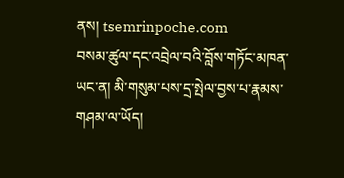ནས། tsemrinpoche.com
བསམ་ཚུལ་དང་འབྲེལ་བའི་བློས་གཏོང་མཁན་ཡང་ན། མི་གསུམ་པས་དྲ་སྤེལ་བྱས་པ་རྣམས་གཤམ་ལ་ཡོད།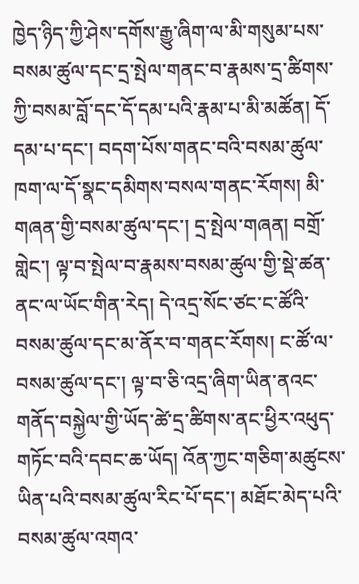ཁྱེད་ཉིད་ཀྱི་ཤེས་དགོས་རྒྱུ་ཞིག་ལ་མི་གསུམ་པས་བསམ་ཚུལ་དང་དྲ་སྤེལ་གནང་བ་རྣམས་དྲ་ཚིགས་ཀྱི་བསམ་བློ་དང་དོ་དམ་པའི་རྣམ་པ་མི་མཚོན། དོ་དམ་པ་དང་། བདག་པོས་གནང་བའི་བསམ་ཚུལ་ཁག་ལ་དོ་སྣང་དམིགས་བསལ་གནང་རོགས། མི་གཞན་གྱི་བསམ་ཚུལ་དང་། དྲ་སྤེལ་གཞན། བགྲོ་གླེང་། ལྟ་བ་སྤེལ་བ་རྣམས་བསམ་ཚུལ་གྱི་སྡེ་ཚན་ནང་ལ་ཡོང་གིན་རེད། དེ་འདྲ་སོང་ཙང་ང་ཚོའི་བསམ་ཚུལ་དང་མ་ནོར་བ་གནང་རོགས། ང་ཚོ་ལ་བསམ་ཚུལ་དང་། ལྟ་བ་ཅི་འདྲ་ཞིག་ཡིན་ནའང་གནོད་བསྐྱེལ་གྱི་ཡོད་ཚེ་དྲ་ཚིགས་ནང་ཕྱིར་འཕུད་གཏོང་བའི་དབང་ཆ་ཡོད། འོན་ཀྱང་གཅིག་མཚུངས་ཡིན་པའི་བསམ་ཚུལ་རིང་པོ་དང་། མཐོང་མེད་པའི་བསམ་ཚུལ་འགའ་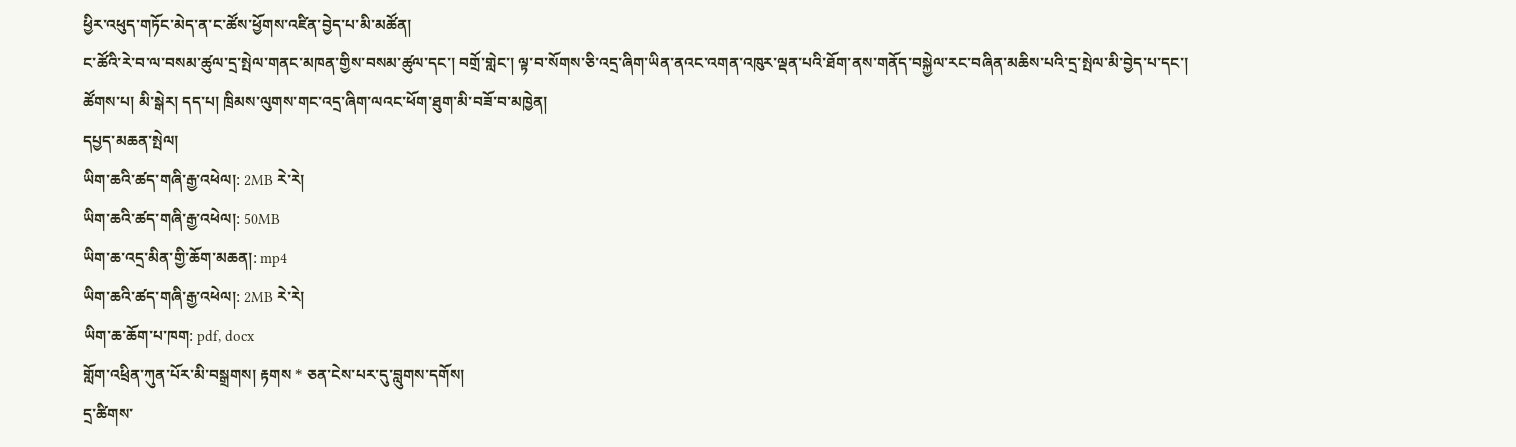ཕྱིར་འཕུད་གཏོང་མེད་ན་ང་ཚོས་ཕྱོགས་འཛིན་བྱེད་པ་མི་མཚོན།
ང་ཚོའི་རེ་བ་ལ་བསམ་ཚུལ་དྲ་སྤེལ་གནང་མཁན་གྱིས་བསམ་ཚུལ་དང་། བགྲོ་གླེང་། ལྟ་བ་སོགས་ཅི་འདྲ་ཞིག་ཡིན་ནའང་འགན་འཁུར་ལྡན་པའི་ཐོག་ནས་གནོད་བསྐྱེལ་རང་བཞིན་མཆིས་པའི་དྲ་སྤེལ་མི་བྱེད་པ་དང་། ཚོགས་པ། མི་སྒེར། དད་པ། ཁྲིམས་ལུགས་གང་འདྲ་ཞིག་ལའང་ཕོག་ཐུག་མི་བཟོ་བ་མཁྱེན།
དཔྱད་མཆན་སྤེལ།
ཡིག་ཆའི་ཚད་གཞི་རྒྱ་འཕེལ།: 2MB རེ་རེ།
ཡིག་ཆའི་ཚད་གཞི་རྒྱ་འཕེལ།: 50MB
ཡིག་ཆ་འདྲ་མིན་གྱི་ཆོག་མཆན།: mp4
ཡིག་ཆའི་ཚད་གཞི་རྒྱ་འཕེལ།: 2MB རེ་རེ།
ཡིག་ཆ་ཆོག་པ་ཁག: pdf, docx
གློག་འཕྲིན་ཀུན་པོར་མི་བསྒྲགས། རྟགས * ཅན་ངེས་པར་དུ་བླུགས་དགོས།
དྲ་ཚིགས་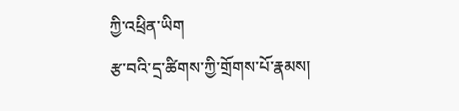ཀྱི་འཕྲིན་ཡིག
རྩ་བའི་དྲ་ཚིགས་ཀྱི་གྲོགས་པོ་རྣམས།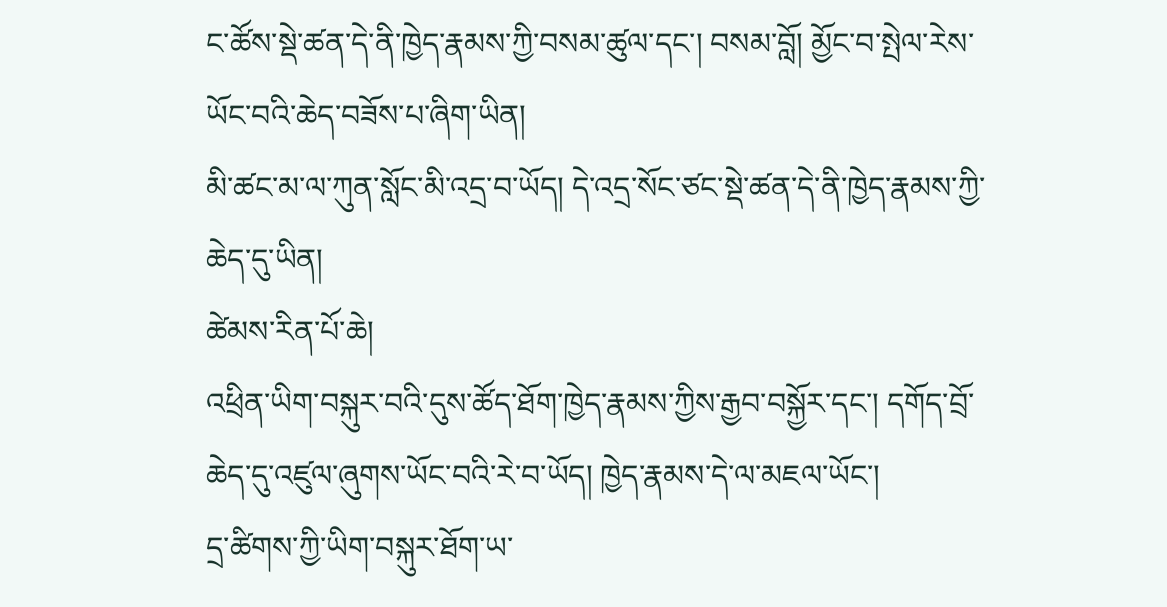ང་ཚོས་སྡེ་ཚན་དེ་ནི་ཁྱེད་རྣམས་ཀྱི་བསམ་ཚུལ་དང་། བསམ་བློ། མྱོང་བ་སྤེལ་རེས་ཡོང་བའི་ཆེད་བཟོས་པ་ཞིག་ཡིན།
མི་ཚང་མ་ལ་ཀུན་སློང་མི་འདྲ་བ་ཡོད། དེ་འདྲ་སོང་ཙང་སྡེ་ཚན་དེ་ནི་ཁྱེད་རྣམས་ཀྱི་ཆེད་དུ་ཡིན།
ཚེམས་རིན་པོ་ཆེ།
འཕྲིན་ཡིག་བསྐུར་བའི་དུས་ཚོད་ཐོག་ཁྱེད་རྣམས་ཀྱིས་རྒྱབ་བསྐྱོར་དང་། དགོད་བྲོ་ཆེད་དུ་འཛུལ་ཞུགས་ཡོང་བའི་རེ་བ་ཡོད། ཁྱེད་རྣམས་དེ་ལ་མཇལ་ཡོང་།
དྲ་ཚིགས་ཀྱི་ཡིག་བསྐུར་ཐོག་ཡ་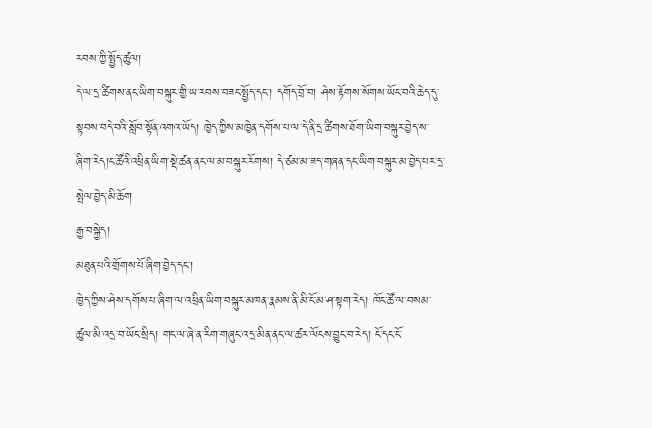རབས་ཀྱི་སྤྱོད་ཚུལ།
དེ་ལ་དྲ་ཚིགས་ནང་ཡིག་བསྐུར་གྱི་ཡ་རབས་བཟང་སྤྱོད་དང་། དགོད་བྲོ་བ། ཤེས་རྟོགས་སོགས་ཡོང་བའི་ཆེད་དུ་སྟབས་བདེ་བའི་སློབ་སྟོན་འགའ་ཡོད། ཁྱེད་ཀྱིས་མཁྱེན་དགོས་པ་ལ་དེ་ནི་དྲ་ཚིགས་ཐོག་ཡིག་བསྐུར་བྱེད་ས་ཞིག་རེད།ང་ཚོའི་འཕྲིན་ཡིག་སྡེ་ཚན་ནང་ལ་མ་བསྐུར་རོགས། དེ་ཙམ་མ་ཟད་གཞན་དང་ཡིག་བསྐུར་མ་བྱེད་པར་དྲ་སྤེལ་བྱེད་མི་ཆོག
རྒྱ་བསྐྱེད།
མཐུན་པའི་གྲོགས་པོ་ཞིག་བྱེད་དང་།
ཁྱེད་ཀྱིས་ཤེས་དགོས་པ་ཞིག་ལ་འཕྲིན་ཡིག་བསྐུར་མཁན་རྣམས་ནི་མི་ངོ་མ་ཤ་སྟག་རེད། ཁོང་ཚོ་ལ་བསམ་ཚུལ་མི་འདྲ་བ་ཡོང་སྲིད། གང་ལ་ཞེ་ན་རིག་གཞུང་འདྲ་མིན་ནང་ལ་ཚར་ལོངས་བྱུང་བ་རེད། ངོ་དང་ངོ་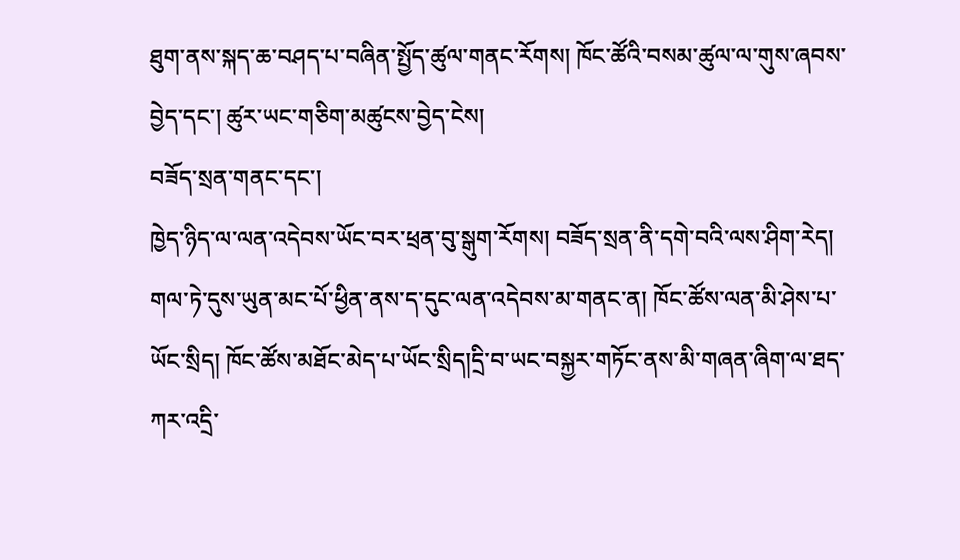ཐུག་ནས་སྐད་ཆ་བཤད་པ་བཞིན་སྤྱོད་ཚུལ་གནང་རོགས། ཁོང་ཚོའི་བསམ་ཚུལ་ལ་གུས་ཞབས་བྱེད་དང་། ཚུར་ཡང་གཅིག་མཚུངས་བྱེད་ངེས།
བཟོད་སྲན་གནང་དང་།
ཁྱེད་ཉིད་ལ་ལན་འདེབས་ཡོང་བར་ཕྲན་བུ་སྒུག་རོགས། བཟོད་སྲན་ནི་དགེ་བའི་ལས་ཤིག་རེད། གལ་ཏེ་དུས་ཡུན་མང་པོ་ཕྱིན་ནས་ད་དུང་ལན་འདེབས་མ་གནང་ན། ཁོང་ཚོས་ལན་མི་ཤེས་པ་ཡོང་སྲིད། ཁོང་ཚོས་མཐོང་མེད་པ་ཡོང་སྲིད།དྲི་བ་ཡང་བསྐྱར་གཏོང་ནས་མི་གཞན་ཞིག་ལ་ཐད་ཀར་འདྲི་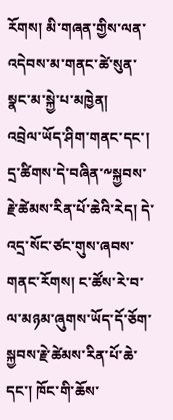རོགས། མི་གཞན་གྱིས་ལན་འདེབས་མ་གནང་ཚེ་སུན་སྣང་མ་སྐྱེ་པ་མཁྱེན།
འབྲེལ་ཡོད་ཤིག་གནང་དང་།
དྲ་ཚིགས་དེ་བཞིན་༸སྐྱབས་རྗེ་ཚེམས་རིན་པོ་ཆེའི་རེད། དེ་འདྲ་སོང་ཙང་གུས་ཞབས་གནང་རོགས། ང་ཚོས་རེ་བ་ལ་མཉམ་ཞུགས་ཡོད་དོ་ཅོག་སྐྱབས་རྗེ་ཚེམས་རིན་པོ་ཆེ་དང་། ཁོང་གི་ཆོས་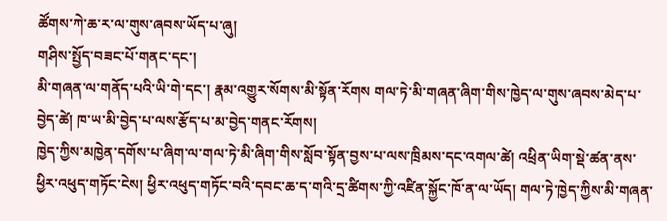ཚོགས་ཀེ་ཆ་ར་ལ་གུས་ཞབས་ཡོད་པ་ཞུ།
གཤིས་སྤྱོད་བཟང་པོ་གནང་དང་།
མི་གཞན་ལ་གནོད་པའི་ཡི་གེ་དང་། རྣམ་འགྱུར་སོགས་མི་སྟོན་རོགས གལ་ཏེ་མི་གཞན་ཞིག་གིས་ཁྱེད་ལ་གུས་ཞབས་མེད་པ་བྱེད་ཚེ། ཁ་ཡ་མི་བྱེད་པ་ལས་རྩོད་པ་མ་བྱེད་གནང་རོགས།
ཁྱེད་ཀྱིས་མཁྱེན་དགོས་པ་ཞིག་ལ་གལ་ཏེ་མི་ཞིག་གིས་སློབ་སྟོན་བྱས་པ་ལས་ཁྲིམས་དང་འགལ་ཚེ། འཕྲིན་ཡིག་སྡེ་ཚན་ནས་ཕྱིར་འཕུད་གཏོང་ངེས། ཕྱིར་འཕུད་གཏོང་བའི་དབང་ཆ་ད་གའི་དྲ་ཚིགས་ཀྱི་འཛིན་སྐྱོང་ཁོ་ན་ལ་ཡོད། གལ་ཏེ་ཁྱེད་ཀྱིས་མི་གཞན་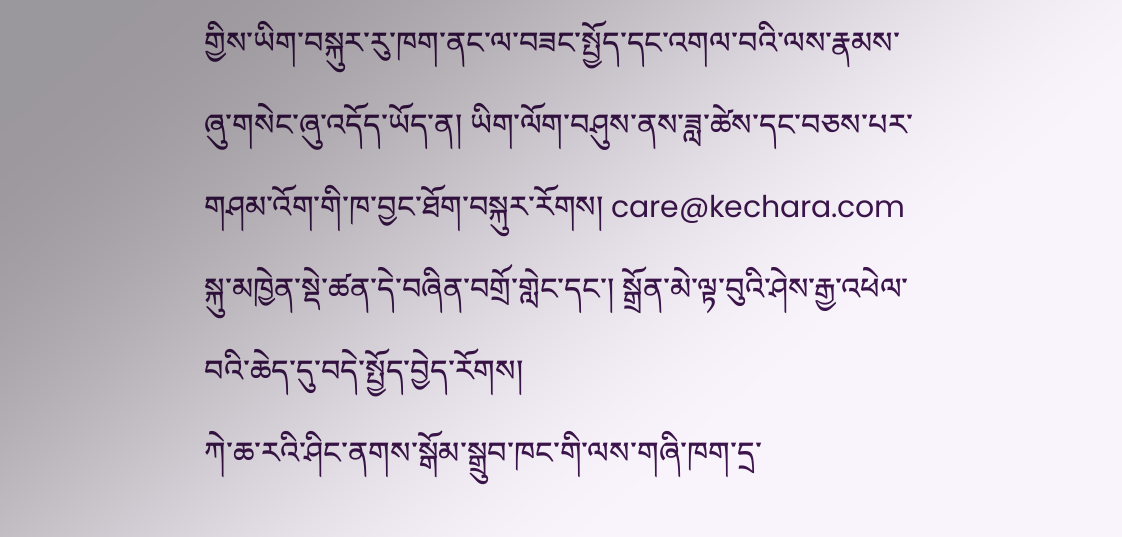གྱིས་ཡིག་བསྐུར་རུ་ཁག་ནང་ལ་བཟང་སྤྱོད་དང་འགལ་བའི་ལས་རྣམས་ཞུ་གསེང་ཞུ་འདོད་ཡོད་ན། ཡིག་ལོག་བཤུས་ནས་ཟླ་ཚེས་དང་བཅས་པར་གཤམ་འོག་གི་ཁ་བྱང་ཐོག་བསྐུར་རོགས། care@kechara.com
སྐུ་མཁྱེན་སྡེ་ཚན་དེ་བཞིན་བགྲོ་གླེང་དང་། སྒྲོན་མེ་ལྟ་བུའི་ཤེས་རྒྱ་འཕེལ་བའི་ཆེད་དུ་བདེ་སྤྱོད་བྱེད་རོགས།
ཀེ་ཆ་རའི་ཤིང་ནགས་སྒོམ་སྒྲུབ་ཁང་གི་ལས་གཞི་ཁག་དྲ་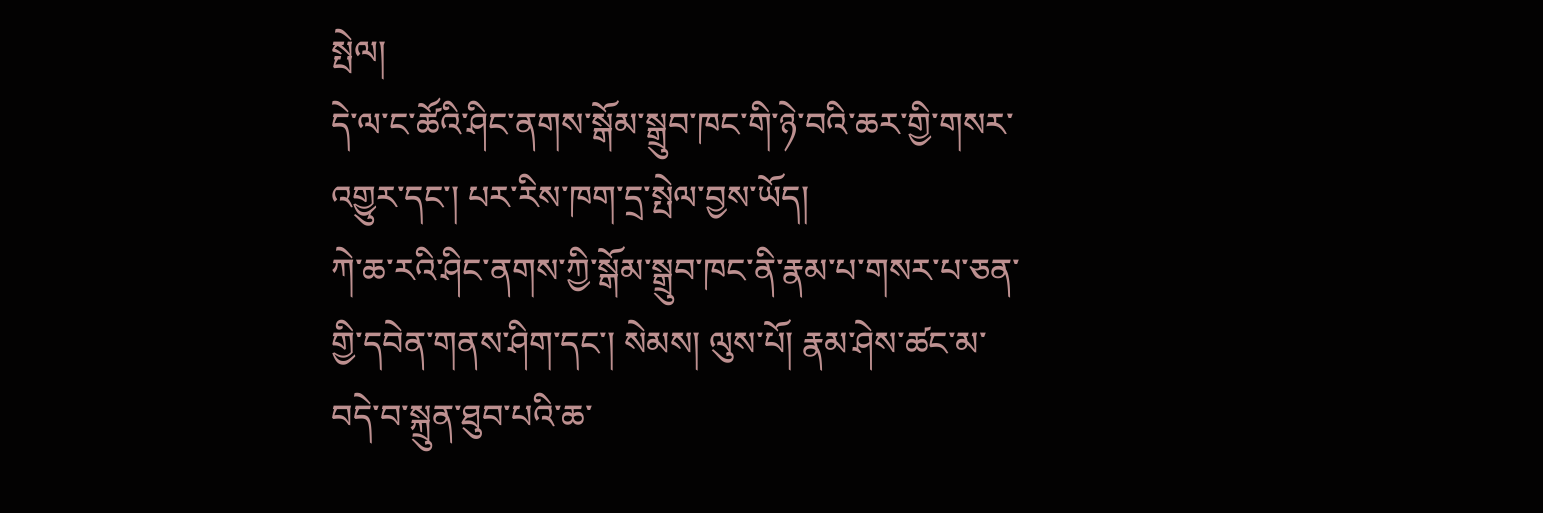སྤེལ།
དེ་ལ་ང་ཚོའི་ཤིང་ནགས་སྒོམ་སྒྲུབ་ཁང་གི་ཉེ་བའི་ཆར་གྱི་གསར་འགྱུར་དང་། པར་རིས་ཁག་དྲ་སྤེལ་བྱས་ཡོད།
ཀེ་ཆ་རའི་ཤིང་ནགས་ཀྱི་སྒོམ་སྒྲུབ་ཁང་ནི་རྣམ་པ་གསར་པ་ཅན་གྱི་དབེན་གནས་ཤིག་དང་། སེམས། ལུས་པོ། རྣམ་ཤེས་ཚང་མ་བདེ་བ་སྐྲུན་ཐུབ་པའི་ཆ་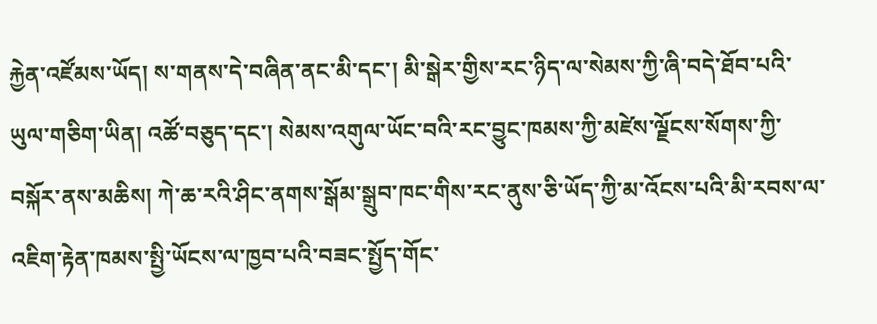རྐྱེན་འཛོམས་ཡོད། ས་གནས་དེ་བཞིན་ནང་མི་དང་། མི་སྒེར་གྱིས་རང་ཉིད་ལ་སེམས་ཀྱི་ཞི་བདེ་ཐོབ་པའི་ཡུལ་གཅིག་ཡིན། འཚོ་བཅུད་དང་། སེམས་འགུལ་ཡོང་བའི་རང་བྱུང་ཁམས་ཀྱི་མཛེས་ལྗོངས་སོགས་ཀྱི་བསྐོར་ནས་མཆིས། ཀེ་ཆ་རའི་ཤིང་ནགས་སྒོམ་སྒྲུབ་ཁང་གིས་རང་ནུས་ཅི་ཡོད་ཀྱི་མ་འོངས་པའི་མི་རབས་ལ་འཇིག་རྟེན་ཁམས་སྤྱི་ཡོངས་ལ་ཁྱབ་པའི་བཟང་སྤྱོད་གོང་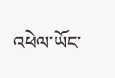འཕེལ་ཡོང་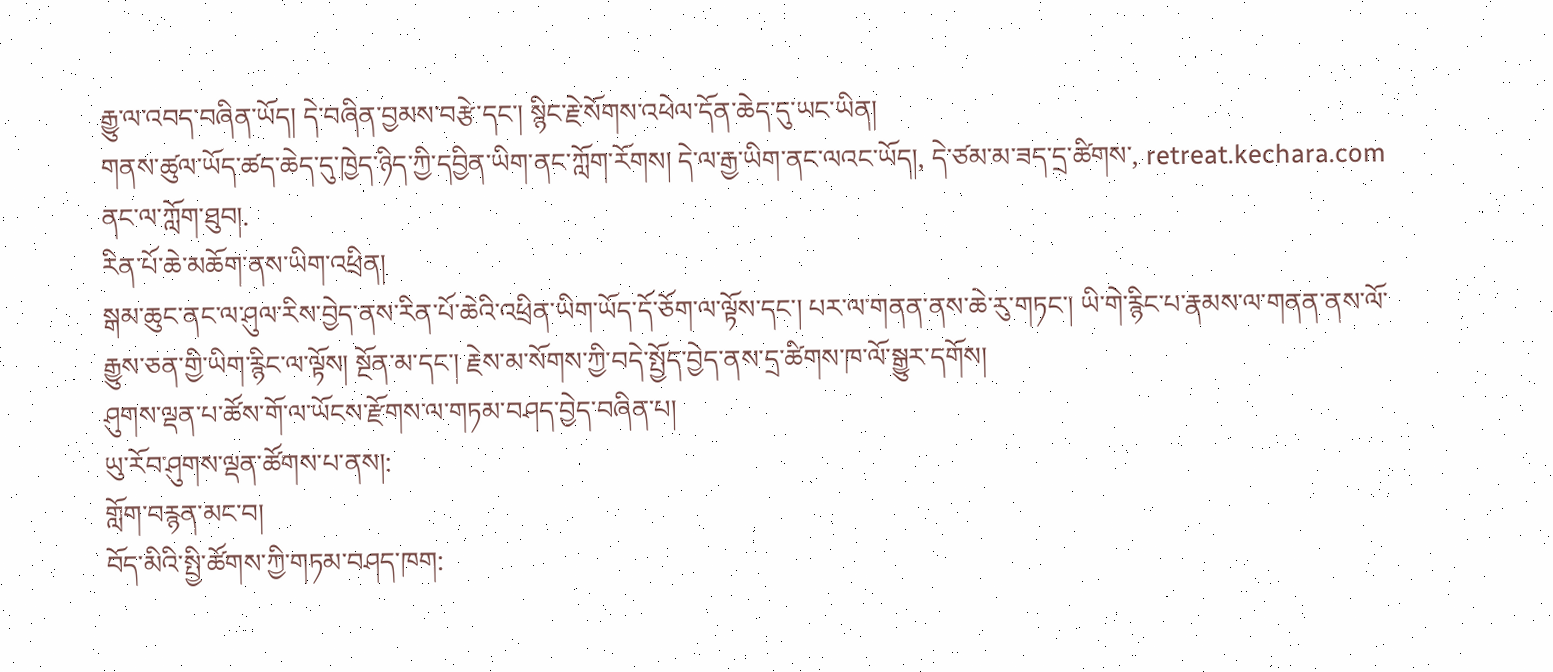རྒྱུ་ལ་འབད་བཞིན་ཡོད། དེ་བཞིན་བྱམས་བརྩེ་དང་། སྙིང་རྗེ་སོགས་འཕེལ་དོན་ཆེད་དུ་ཡང་ཡིན།
གནས་ཚུལ་ཡོད་ཚད་ཆེད་དུ་ཁྱེད་ཉིད་ཀྱི་དབྱིན་ཡིག་ནང་ཀློག་རོགས། དེ་ལ་རྒྱ་ཡིག་ནང་ལའང་ཡོད།, དེ་ཙམ་མ་ཟད་དྲ་ཚིགས་, retreat.kechara.com ནང་ལ་ཀློག་ཐུབ།.
རིན་པོ་ཆེ་མཆོག་ནས་ཡིག་འཕྲིན།
སྒམ་ཆུང་ནང་ལ་ཤུལ་རིས་བྱེད་ནས་རིན་པོ་ཆེའི་འཕྲིན་ཡིག་ཡོད་དོ་ཅོག་ལ་ལྟོས་དང་། པར་ལ་གནན་ནས་ཆེ་རུ་གཏང་། ཡི་གེ་རྙིང་པ་རྣམས་ལ་གནན་ནས་ལོ་རྒྱུས་ཅན་གྱི་ཡིག་རྙིང་ལ་ལྟོས། སྔོན་མ་དང་། རྗེས་མ་སོགས་ཀྱི་བདེ་སྤྱོད་བྱེད་ནས་དྲ་ཚིགས་ཁ་ལོ་སྒྱུར་དགོས།
ཤུགས་ལྡན་པ་ཚོས་གོ་ལ་ཡོངས་རྫོགས་ལ་གཏམ་བཤད་བྱེད་བཞིན་པ།
ཡུ་རོབ་ཤུགས་ལྡན་ཚོགས་པ་ནས།:
གློག་བརྙན་མང་བ།
བོད་མིའི་སྤྱི་ཚོགས་ཀྱི་གཏམ་བཤད་ཁག: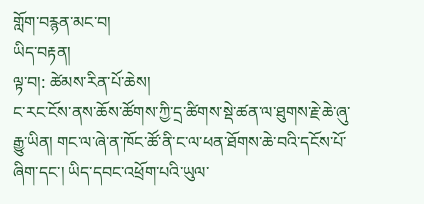གློག་བརྙན་མང་བ།
ཡིད་བརྟན།
ལྟ་བ།: ཚེམས་རིན་པོ་ཆེས།
ང་རང་ངོས་ནས་ཆོས་ཚོགས་ཀྱི་དྲ་ཚིགས་སྡེ་ཚན་ལ་ཐུགས་རྗེ་ཆེ་ཞུ་རྒྱུ་ཡིན། གང་ལ་ཞེ་ན་ཁོང་ཚོ་ནི་ང་ལ་ཕན་ཐོགས་ཆེ་བའི་དངོས་པོ་ཞིག་དང་། ཡིད་དབང་འཕྲོག་པའི་ཡུལ་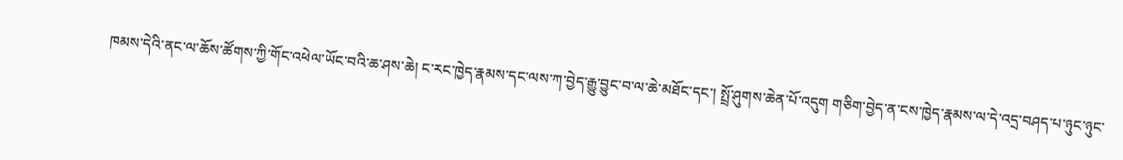ཁམས་དེའི་ནང་ལ་ཆོས་ཚོགས་ཀྱི་གོང་འཕེལ་ཡོང་བའི་ཆ་ཤས་ཆེ། ང་རང་ཁྱེད་རྣམས་དང་ལས་ཀ་བྱེད་རྒྱུ་བྱུང་བ་ལ་ཆེ་མཐོང་དང་། སྤྲོ་ཤུགས་ཆེན་པོ་འདུག གཅིག་བྱེད་ན་ངས་ཁྱེད་རྣམས་ལ་དེ་འདྲ་བཤད་པ་ཉུང་ཉུང་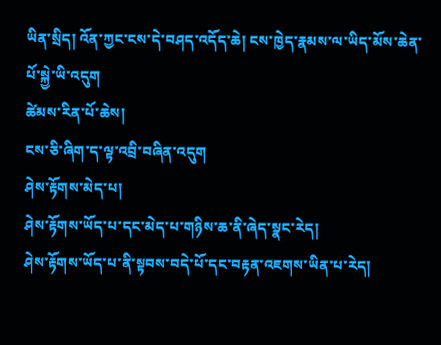ཡིན་སྲིད། འོན་ཀྱང་ངས་དེ་བཤད་འདོད་ཆེ། ངས་ཁྱེད་རྣམས་ལ་ཡིད་མོས་ཆེན་པོ་སྐྱེ་ཡི་འདུག
ཚེམས་རིན་པོ་ཆེས།
ངས་ཅི་ཞིག་ད་ལྟ་འབྲི་བཞིན་འདུག
ཤེས་རྟོགས་མེད་པ།
ཤེས་རྟོགས་ཡོད་པ་དང་མེད་པ་གཉིས་ཆ་ནི་ཞེད་སྣང་རེད།
ཤེས་རྟོགས་ཡོད་པ་ནི་སྟབས་བདེ་པོ་དང་བརྟན་འཇགས་ཡིན་པ་རེད།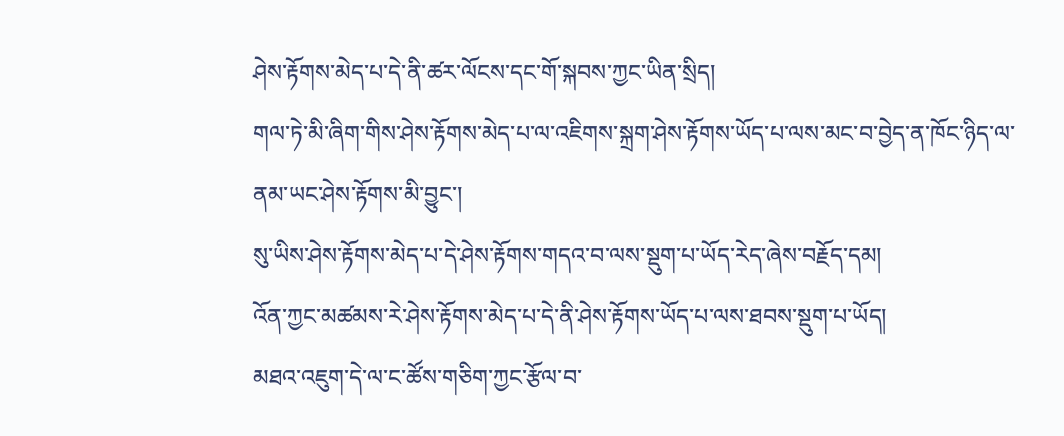ཤེས་རྟོགས་མེད་པ་དེ་ནི་ཚར་ལོངས་དང་གོ་སྐབས་ཀྱང་ཡིན་སྲིད།
གལ་ཏེ་མི་ཞིག་གིས་ཤེས་རྟོགས་མེད་པ་ལ་འཇིགས་སྐྲག་ཤེས་རྟོགས་ཡོད་པ་ལས་མང་བ་བྱེད་ན་ཁོང་ཉིད་ལ་ནམ་ཡང་ཤེས་རྟོགས་མི་བྱུང་།
སུ་ཡིས་ཤེས་རྟོགས་མེད་པ་དེ་ཤེས་རྟོགས་གདའ་བ་ལས་སྡུག་པ་ཡོད་རེད་ཞེས་བརྗོད་དམ།
འོན་ཀྱང་མཚམས་རེ་ཤེས་རྟོགས་མེད་པ་དེ་ནི་ཤེས་རྟོགས་ཡོད་པ་ལས་ཐབས་སྡུག་པ་ཡོད།
མཐའ་འཇུག་དེ་ལ་ང་ཚོས་གཅིག་ཀྱང་རྩོལ་བ་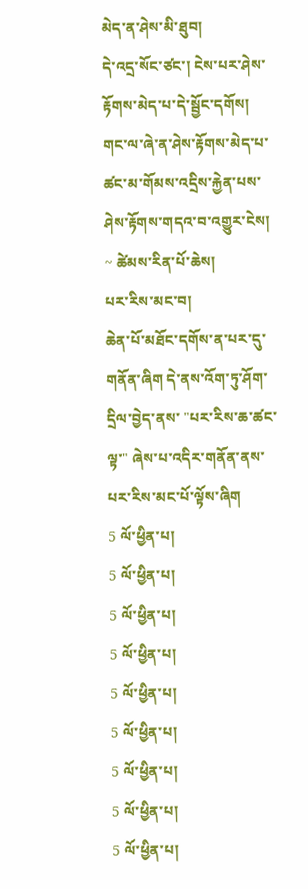མེད་ན་ཤེས་མི་ཐུབ།
དེ་འདྲ་སོང་ཙང་། ངེས་པར་ཤེས་རྟོགས་མེད་པ་དེ་སྦྱོང་དགོས།
གང་ལ་ཞེ་ན་ཤེས་རྟོགས་མེད་པ་ཚང་མ་གོམས་འདྲིས་རྐྱེན་པས་ཤེས་རྟོགས་གདའ་བ་འགྱུར་ངེས།
~ ཚེམས་རིན་པོ་ཆེས།
པར་རིས་མང་བ།
ཆེན་པོ་མཐོང་དགོས་ན་པར་དུ་གནོན་ཞིག དེ་ནས་འོག་ཏུ་ཤོག་དྲིལ་བྱེད་ནས་ "པར་རིས་ཆ་ཚང་ལྟ་" ཞེས་པ་འདིར་གནོན་ནས་པར་རིས་མང་པོ་ལྟོས་ཞིག
5 ལོ་ཕྱིན་པ།
5 ལོ་ཕྱིན་པ།
5 ལོ་ཕྱིན་པ།
5 ལོ་ཕྱིན་པ།
5 ལོ་ཕྱིན་པ།
5 ལོ་ཕྱིན་པ།
5 ལོ་ཕྱིན་པ།
5 ལོ་ཕྱིན་པ།
5 ལོ་ཕྱིན་པ།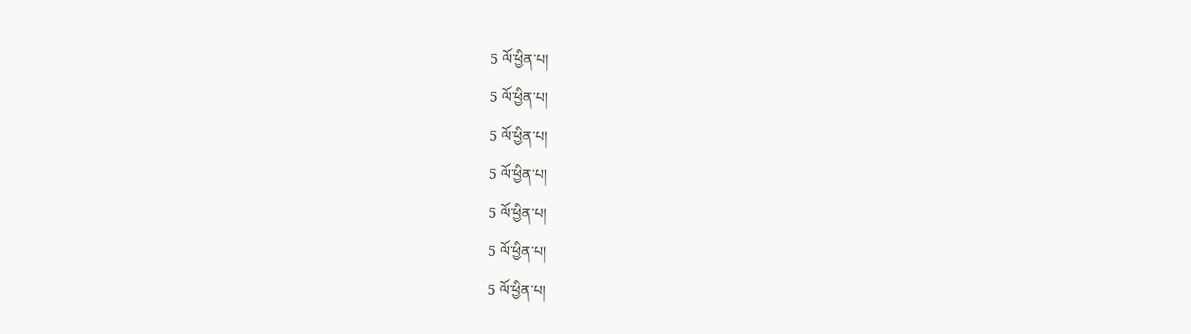5 ལོ་ཕྱིན་པ།
5 ལོ་ཕྱིན་པ།
5 ལོ་ཕྱིན་པ།
5 ལོ་ཕྱིན་པ།
5 ལོ་ཕྱིན་པ།
5 ལོ་ཕྱིན་པ།
5 ལོ་ཕྱིན་པ།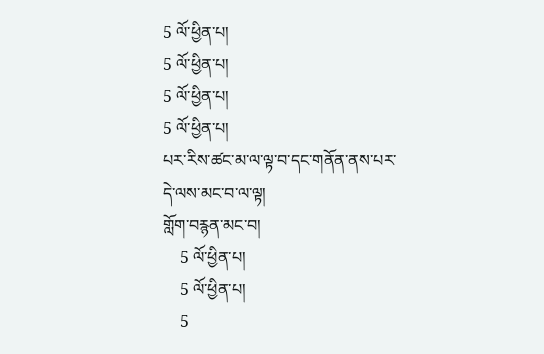5 ལོ་ཕྱིན་པ།
5 ལོ་ཕྱིན་པ།
5 ལོ་ཕྱིན་པ།
5 ལོ་ཕྱིན་པ།
པར་རིས་ཚང་མ་ལ་ལྟ་བ་དང་གནོན་ནས་པར་དེ་ལས་མང་བ་ལ་ལྟ།
གློག་བརྙན་མང་བ།
    5 ལོ་ཕྱིན་པ།
    5 ལོ་ཕྱིན་པ།
    5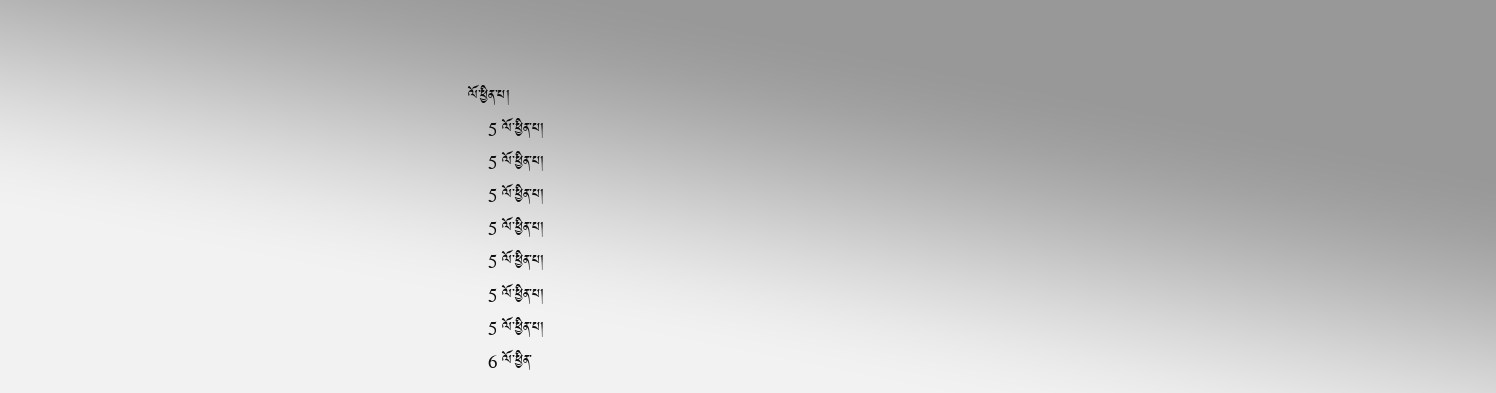ལོ་ཕྱིན་པ།
    5 ལོ་ཕྱིན་པ།
    5 ལོ་ཕྱིན་པ།
    5 ལོ་ཕྱིན་པ།
    5 ལོ་ཕྱིན་པ།
    5 ལོ་ཕྱིན་པ།
    5 ལོ་ཕྱིན་པ།
    5 ལོ་ཕྱིན་པ།
    6 ལོ་ཕྱིན་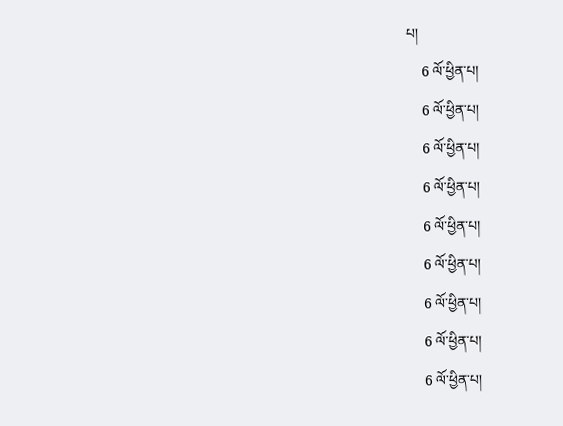པ།
    6 ལོ་ཕྱིན་པ།
    6 ལོ་ཕྱིན་པ།
    6 ལོ་ཕྱིན་པ།
    6 ལོ་ཕྱིན་པ།
    6 ལོ་ཕྱིན་པ།
    6 ལོ་ཕྱིན་པ།
    6 ལོ་ཕྱིན་པ།
    6 ལོ་ཕྱིན་པ།
    6 ལོ་ཕྱིན་པ།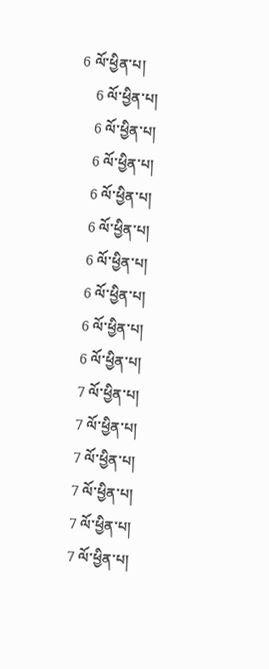6 ལོ་ཕྱིན་པ།
    6 ལོ་ཕྱིན་པ།
    6 ལོ་ཕྱིན་པ།
    6 ལོ་ཕྱིན་པ།
    6 ལོ་ཕྱིན་པ།
    6 ལོ་ཕྱིན་པ།
    6 ལོ་ཕྱིན་པ།
    6 ལོ་ཕྱིན་པ།
    6 ལོ་ཕྱིན་པ།
    6 ལོ་ཕྱིན་པ།
    7 ལོ་ཕྱིན་པ།
    7 ལོ་ཕྱིན་པ།
    7 ལོ་ཕྱིན་པ།
    7 ལོ་ཕྱིན་པ།
    7 ལོ་ཕྱིན་པ།
    7 ལོ་ཕྱིན་པ།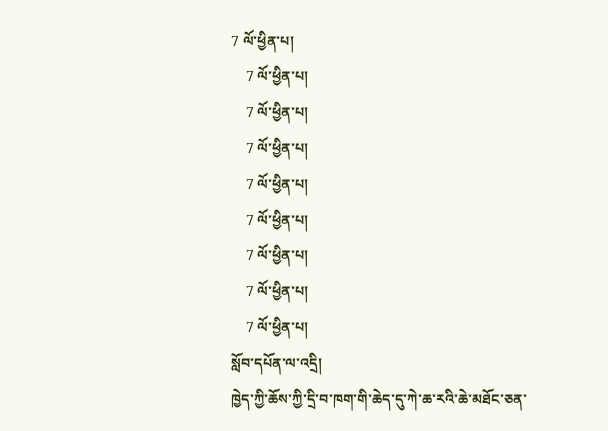7 ལོ་ཕྱིན་པ།
    7 ལོ་ཕྱིན་པ།
    7 ལོ་ཕྱིན་པ།
    7 ལོ་ཕྱིན་པ།
    7 ལོ་ཕྱིན་པ།
    7 ལོ་ཕྱིན་པ།
    7 ལོ་ཕྱིན་པ།
    7 ལོ་ཕྱིན་པ།
    7 ལོ་ཕྱིན་པ།
སློབ་དཔོན་ལ་འདྲི།
ཁྱེད་ཀྱི་ཆོས་ཀྱི་དྲི་བ་ཁག་གི་ཆེད་དུ་ཀེ་ཆ་རའི་ཆེ་མཐོང་ཅན་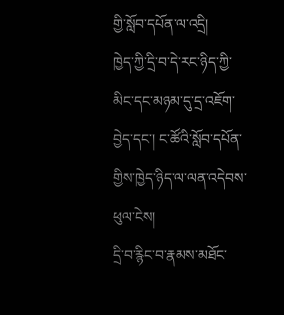གྱི་སློབ་དཔོན་ལ་འདྲི།
ཁྱེད་ཀྱི་དྲི་བ་དེ་རང་ཉིད་ཀྱི་མིང་དང་མཉམ་དུ་དྲ་འཇོག་བྱེད་དང་། ང་ཚོའི་སློབ་དཔོན་གྱིས་ཁྱེད་ཉིད་ལ་ལན་འདེབས་ཕུལ་ངེས།
དྲི་བ་རྙིང་བ་རྣམས་མཐོང་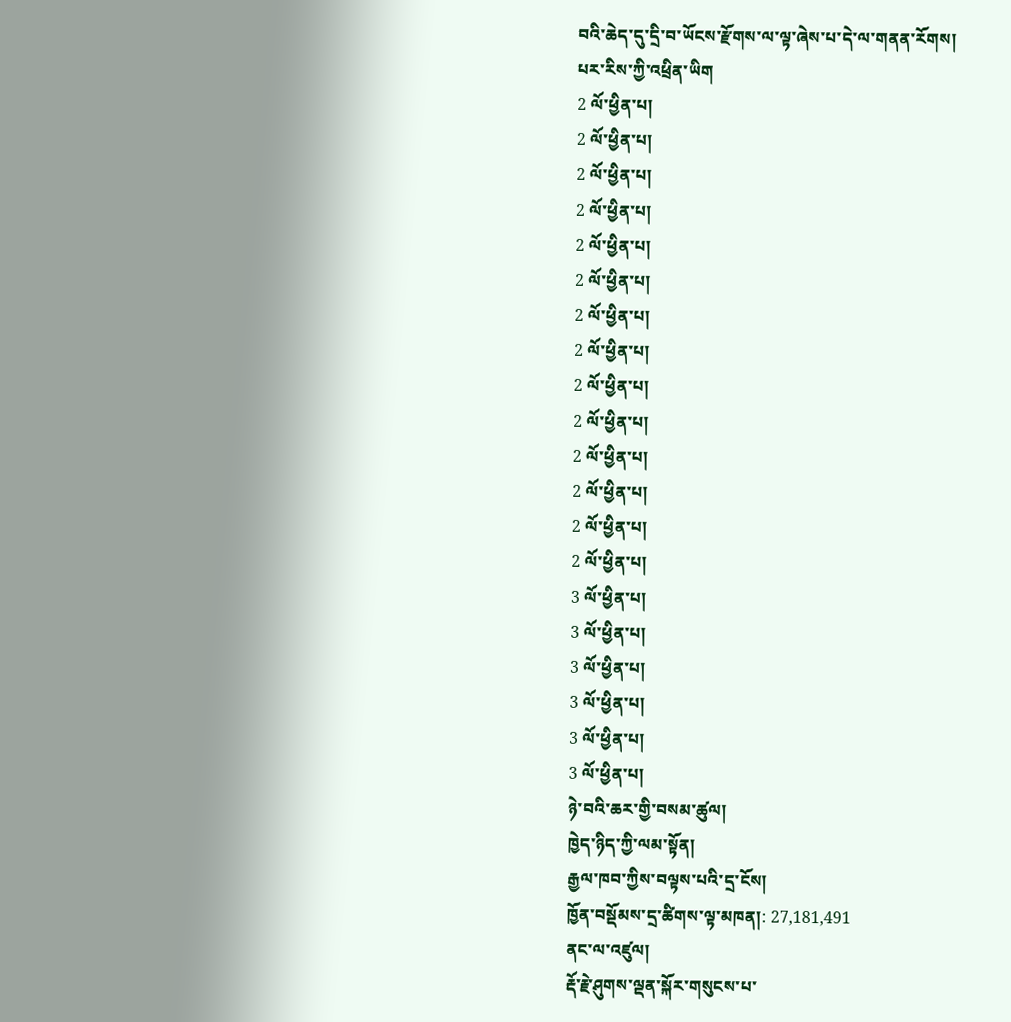བའི་ཆེད་དུ་དྲི་བ་ཡོངས་རྫོགས་ལ་ལྟ་ཞེས་པ་དེ་ལ་གནན་རོགས།
པར་རིས་ཀྱི་འཕྲིན་ཡིག
2 ལོ་ཕྱིན་པ།
2 ལོ་ཕྱིན་པ།
2 ལོ་ཕྱིན་པ།
2 ལོ་ཕྱིན་པ།
2 ལོ་ཕྱིན་པ།
2 ལོ་ཕྱིན་པ།
2 ལོ་ཕྱིན་པ།
2 ལོ་ཕྱིན་པ།
2 ལོ་ཕྱིན་པ།
2 ལོ་ཕྱིན་པ།
2 ལོ་ཕྱིན་པ།
2 ལོ་ཕྱིན་པ།
2 ལོ་ཕྱིན་པ།
2 ལོ་ཕྱིན་པ།
3 ལོ་ཕྱིན་པ།
3 ལོ་ཕྱིན་པ།
3 ལོ་ཕྱིན་པ།
3 ལོ་ཕྱིན་པ།
3 ལོ་ཕྱིན་པ།
3 ལོ་ཕྱིན་པ།
ཉེ་བའི་ཆར་གྱི་བསམ་ཚུལ།
ཁྱེད་ཉིད་ཀྱི་ལམ་སྟོན།
རྒྱལ་ཁབ་ཀྱིས་བལྟས་པའི་དྲ་ངོས།
ཁྱོན་བསྡོམས་དྲ་ཚིགས་ལྟ་མཁན།: 27,181,491
ནང་ལ་འཛུལ།
རྡོ་རྗེ་ཤུགས་ལྡན་སྐོར་གསུངས་པ་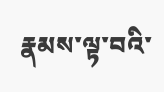རྣམས་ལྟ་བའི་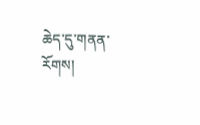ཆེད་དུ་གནན་རོགས།